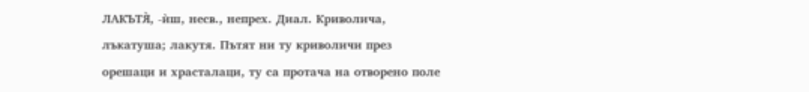ЛАКЪТЯ̀, -ѝш, несв., непрех. Диал. Криволича, лъкатуша; лакутя. Пътят ни ту криволичи през орешаци и храсталаци, ту са протача на отворено поле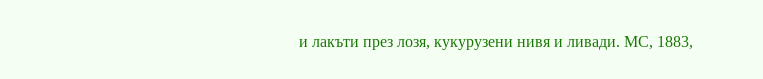и лакъти през лозя, кукурузени нивя и ливади. МС, 1883,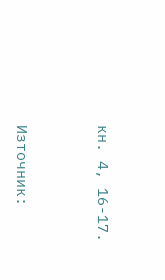кн. 4, 16-17.


Източник: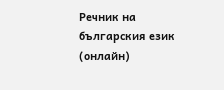Речник на българския език (онлайн)